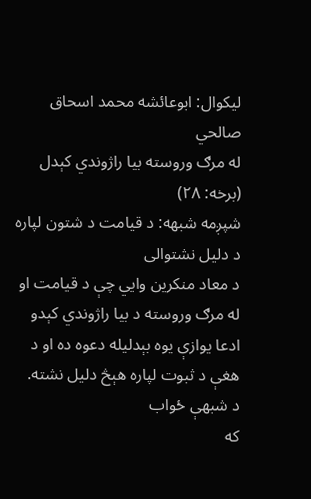لیکوال: ابوعائشه محمد اسحاق صالحي
له مرګ وروسته بیا راژوندي کېدل (برخه: ٢٨)
شپږمه شبهه: د قیامت د شتون لپاره د دلیل نشتوالی
د معاد منکرین وایي چې د قیامت او له مرګ وروسته د بیا راژوندي کېدو ادعا یوازې یوه بېدلیله دعوه ده او د هغې د ثبوت لپاره هېڅ دلیل نشته.
د شبهې ځواب
که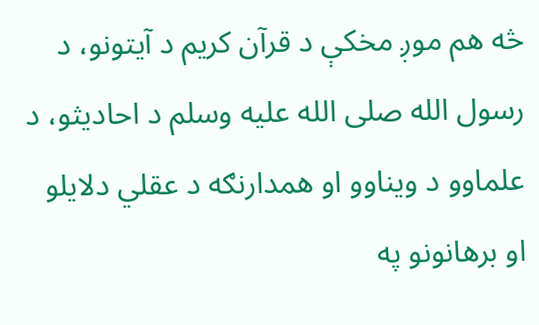څه هم موږ مخکې د قرآن کریم د آیتونو، د رسول الله صلى الله عليه وسلم د احادیثو، د علماوو د ویناوو او همدارنګه د عقلي دلایلو او برهانونو په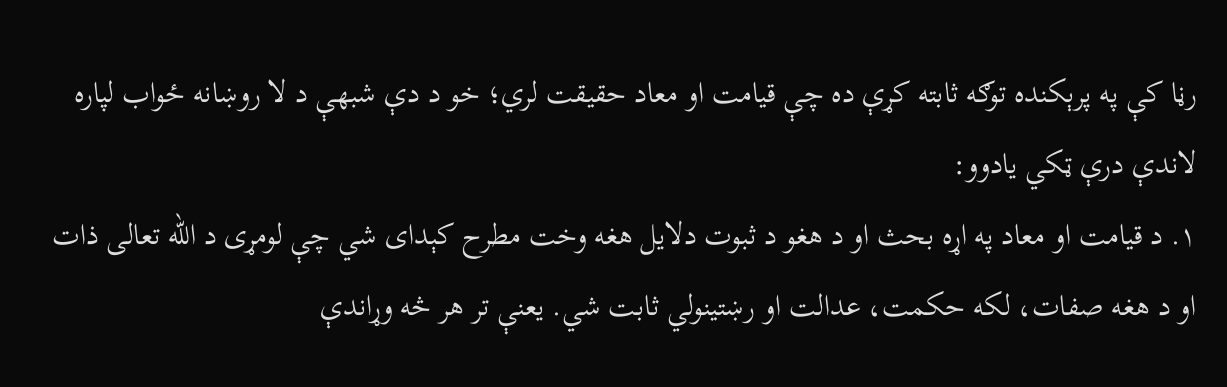رڼا کې په پرېکنده توګه ثابته کړې ده چې قیامت او معاد حقیقت لري؛ خو د دې شبهې د لا روښانه ځواب لپاره لاندې درې ټکي یادوو:
۱. د قیامت او معاد په اړه بحث او د هغو د ثبوت دلایل هغه وخت مطرح کېدای شي چې لومړی د الله تعالی ذات او د هغه صفات، لکه حکمت، عدالت او رښتینولي ثابت شي. یعنې تر هر څه وړاندې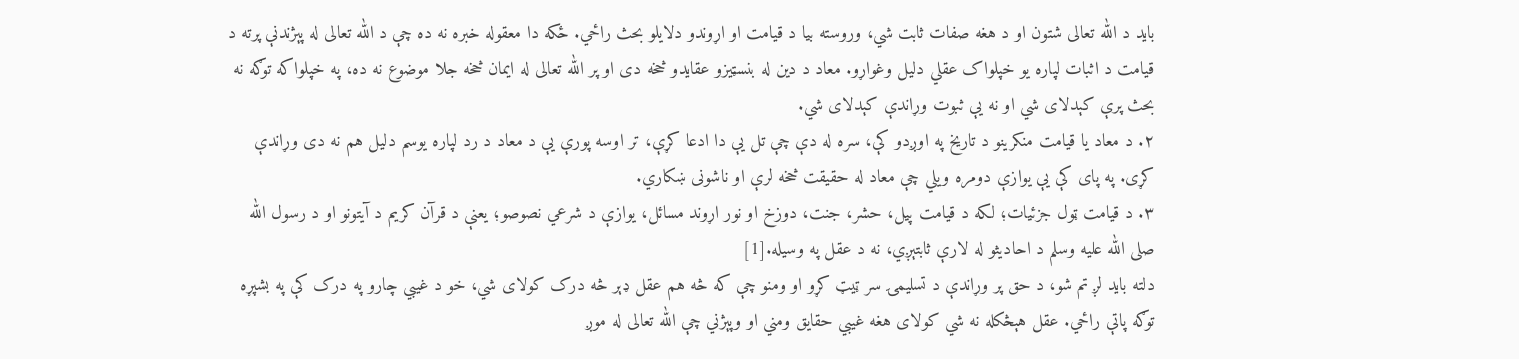باید د الله تعالی شتون او د هغه صفات ثابت شي، وروسته بیا د قیامت او اړوندو دلایلو بحث راځي. ځکه دا معقوله خبره نه ده چې د الله تعالی له پېژندنې پرته د قیامت د اثبات لپاره یو خپلواک عقلي دلیل وغواړو. معاد د دین له بنسټیزو عقایدو څخه دی او پر الله تعالی له ایمان څخه جلا موضوع نه ده، په خپلواکه توګه نه بحث پرې کېدلای شي او نه یې ثبوت وړاندې کېدلای شي.
۲. د معاد یا قیامت منکرینو د تاریخ په اوږدو کې، سره له دې چې تل یې دا ادعا کړې، تر اوسه پورې یې د معاد د رد لپاره یوسم دلیل هم نه دی وړاندې کړی. په پای کې یې یوازې دومره ویلي چې معاد له حقیقت څخه لرې او ناشونی ښکاري.
۳. د قیامت ټول جزئیات؛ لکه د قیامت پیل، حشر، جنت، دوزخ او نور اړوند مسائل، یوازې د شرعي نصوصو؛ یعنې د قرآن کریم د آیتونو او د رسول الله صلى الله عليه وسلم د احادیثو له لارې ثابتېږي، نه د عقل په وسیله.[1]
دلته باید لږ تم شو، د حق پر وړاندې د تسلیمۍ سر ټیټ کړو او ومنو چې که څه هم عقل ډېر څه درک کولای شي، خو د غیبي چارو په درک کې په بشپړه توګه پاتې راځي. عقل هېڅکله نه شي کولای هغه غیبي حقایق ومني او وپېژني چې الله تعالی له موږ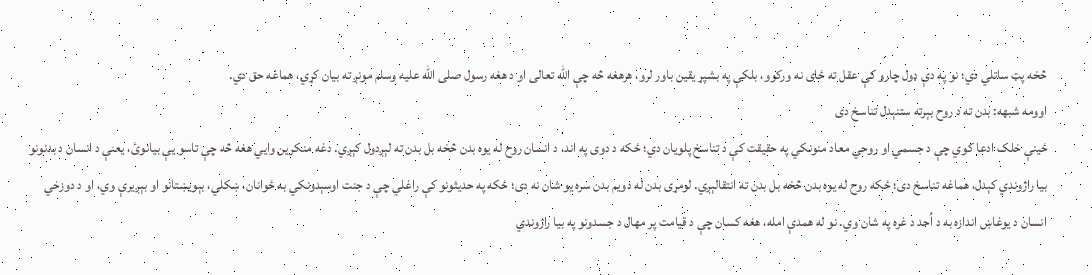څخه پټ ساتلي دي؛ نو په دې ډول چارو کې عقل ته ځای نه ورکوو، بلکې په بشپړ یقین باور لرو، هرهغه څه چې الله تعالی او د هغه رسول صلى الله عليه وسلم مونږ ته بیان کړي، هماغه حق دي.
اوومه شبهه: بدن ته د روح بېرته ستنېدل تناسخ دی
ځینې خلک ادعا کوي چې د جسمي او روحي معاد منونکي په حقیقت کې د تناسخ پلویان دي؛ ځکه د دوی په اند، د انسان روح له یوه بدن څخه بل بدن ته لېږدول کېږي. دغه منکرین وایي هغه څه چې تاسو یې بیانوئ، یعنې د انسان د بدنونو بیا راژوندي کېدل، هماغه تناسخ دی؛ ځکه روح له یوه بدن څخه بل بدن ته انتقالېږي. لومړی بدن له دویم بدن سره یو شان نه دی؛ ځکه په حدیثونو کې راغلي چې د جنت اوسېدونکي به ځوانان، ښکلي، بېویښتانو او بېږیرې وي، او د دوزخي انسان د یوغاښ اندازه به د اُحد د غره په شان وي. نو له همدې امله، هغه کسان چې د قیامت پر مهال د جسدونو په بیا راژوندي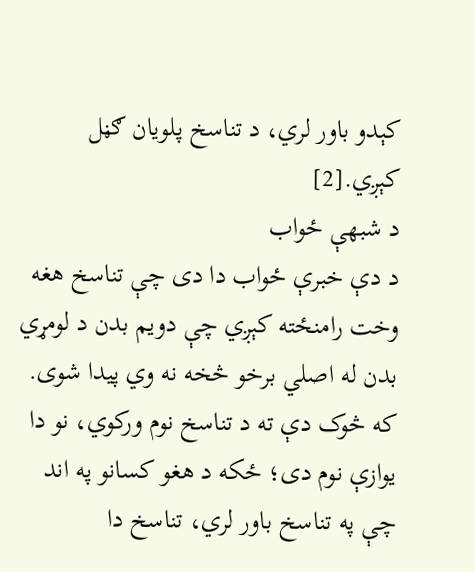کېدو باور لري، د تناسخ پلویان ګڼل کېږي.[2]
د شبهې ځواب
د دې خبرې ځواب دا دی چې تناسخ هغه وخت رامنځته کېږي چې دویم بدن د لومړي بدن له اصلي برخو څخه نه وي پیدا شوی. که څوک دې ته د تناسخ نوم ورکوي، نو دا یوازې نوم دی؛ ځکه د هغو کسانو په اند چې په تناسخ باور لري، تناسخ دا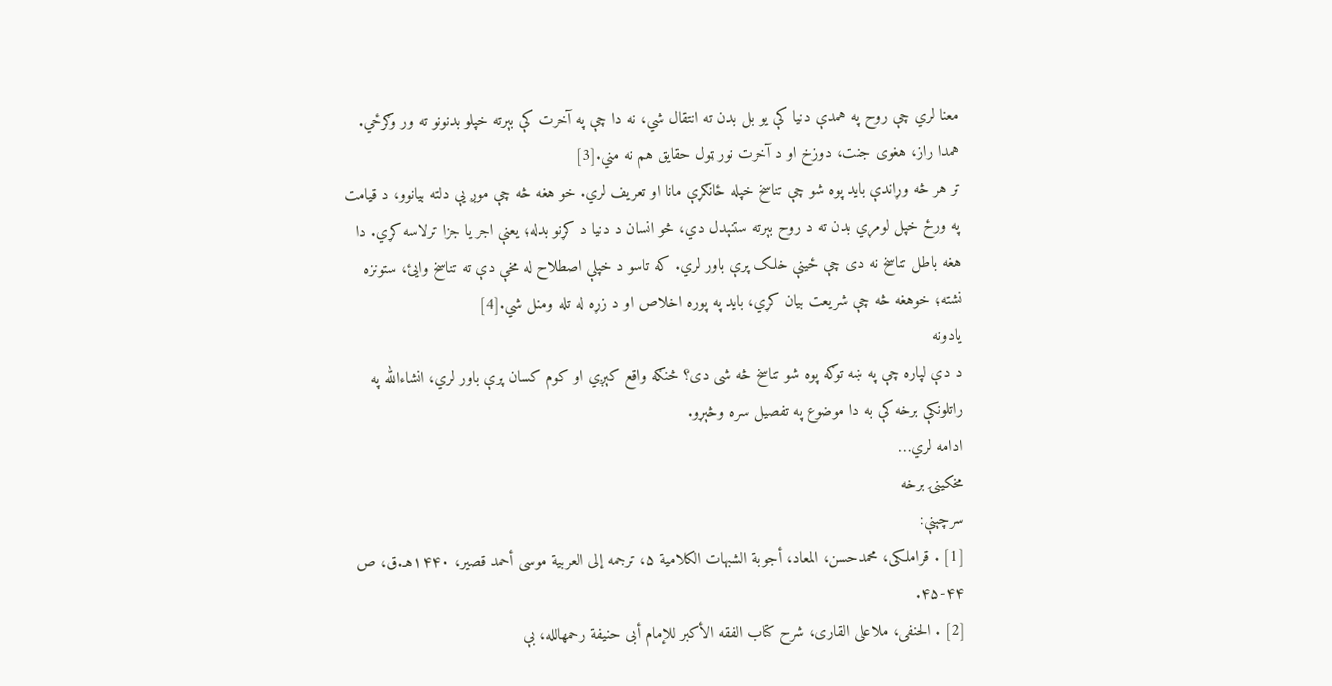معنا لري چې روح په همدې دنیا کې یو بل بدن ته انتقال شي، نه دا چې په آخرت کې بېرته خپلو بدنونو ته ور وګرځي. همدا راز، هغوی جنت، دوزخ او د آخرت نور ټول حقایق هم نه مني.[3]
تر هر څه وړاندې باید پوه شو چې تناسخ خپله ځانګړې مانا او تعریف لري. خو هغه څه چې موږ یې دلته بیانوو، د قیامت په ورځ خپل لومړي بدن ته د روح بېرته ستنېدل دي، څو انسان د دنیا د کړنو بدله؛ یعنې اجر یا جزا ترلاسه کړي. دا هغه باطل تناسخ نه دی چې ځینې خلک پرې باور لري. که تاسو د خپلې اصطلاح له مخې دې ته تناسخ وایئ، ستونزه نشته؛ خوهغه څه چې شریعت بیان کړي، باید په پوره اخلاص او د زړه له تله ومنل شي.[4]
یادونه
د دې لپاره چې په ښه توګه پوه شو تناسخ څه شی دی؟ څنګه واقع کېږي او کوم کسان پرې باور لري، انشاءالله په راتلونکې برخه کې به دا موضوع په تفصیل سره وڅېړو.
ادامه لري…
مخکینۍ برخه
سرچېنې:
[1] . قراملکی، محمدحسن، المعاد، أجوبة الشبهات الکلامیة ۵، ترجمه إلی العربیة موسی أحمد قصیر، ۱۴۴۰هـ.ق، ص ۴۴-۴۵.
[2] . الحنفی، ملاعلی القاری، شرح کتاب الفقه الأکبر للإمام أبی حنیفة رحمهالله، بې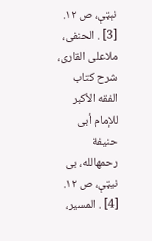نېټې، ص ۱۲.
[3] . الحنفی، ملاعلی القاری، شرح کتاب الفقه الأکبر للإمام أبی حنیفة رحمهالله، بی نيټې، ص ۱۲.
[4] . المسیر،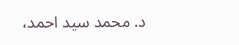د. محمد سید احمد،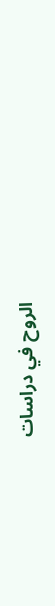الروح في دراسات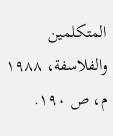المتکلمین والفلاسفة، ۱۹۸۸ م، ص ۱۹۰.